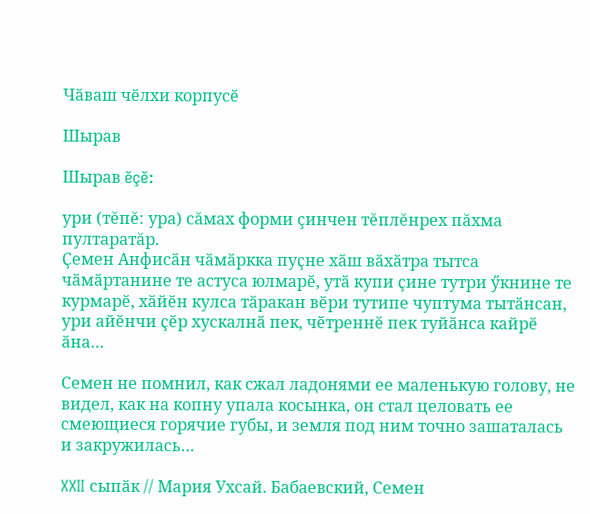Чӑваш чӗлхи корпусӗ

Шырав

Шырав ĕçĕ:

ури (тĕпĕ: ура) сăмах форми çинчен тĕплĕнрех пăхма пултаратăр.
Ҫемен Анфисӑн чӑмӑркка пуҫне хӑш вӑхӑтра тытса чӑмӑртанине те астуса юлмарӗ, утӑ купи ҫине тутри ӳкнине те курмарӗ, хӑйӗн кулса тӑракан вӗри тутипе чуптума тытӑнсан, ури айӗнчи ҫӗр хускалнӑ пек, чӗтреннӗ пек туйӑнса кайрӗ ӑна…

Семен не помнил, как сжал ладонями ее маленькую голову, не видел, как на копну упала косынка, он стал целовать ее смеющиеся горячие губы, и земля под ним точно зашаталась и закружилась…

XXII сыпӑк // Мария Ухсай. Бабаевский, Семен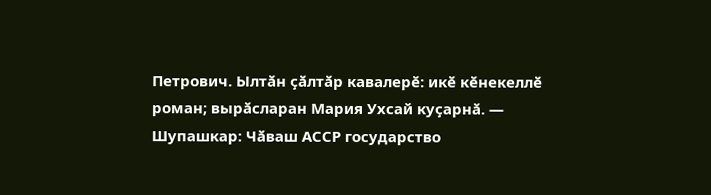Петрович. Ылтӑн ҫӑлтӑр кавалерӗ: икӗ кӗнекеллӗ роман; вырӑсларан Мария Ухсай куҫарнӑ. — Шупашкар: Чӑваш АССР государство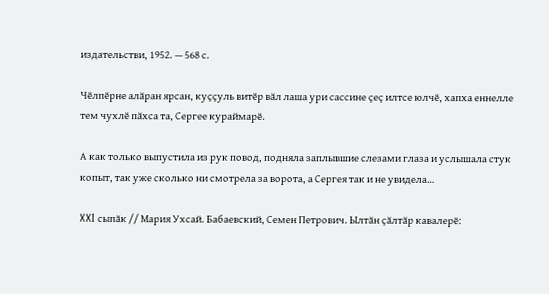издательстви, 1952. — 568 с.

Чӗлпӗрне алӑран ярсан, куҫҫуль витӗр вӑл лаша ури сассине ҫеҫ илтсе юлчӗ, хапха еннелле тем чухлӗ пӑхса та, Сергее кураймарӗ.

А как только выпустила из рук повод, подняла заплывшие слезами глаза и услышала стук копыт, так уже сколько ни смотрела за ворота, а Сергея так и не увидела…

XXI сыпӑк // Мария Ухсай. Бабаевский, Семен Петрович. Ылтӑн ҫӑлтӑр кавалерӗ: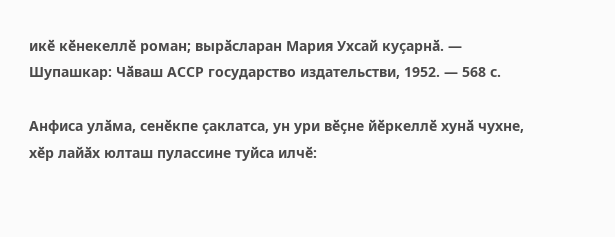икӗ кӗнекеллӗ роман; вырӑсларан Мария Ухсай куҫарнӑ. — Шупашкар: Чӑваш АССР государство издательстви, 1952. — 568 с.

Анфиса улӑма, сенӗкпе ҫаклатса, ун ури вӗҫне йӗркеллӗ хунӑ чухне, хӗр лайӑх юлташ пулассине туйса илчӗ: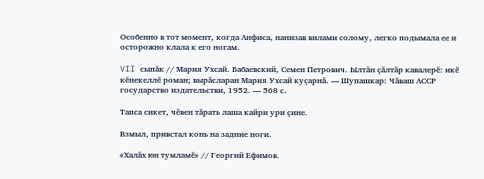Особенно в тот момент, когда Анфиса, нанизав вилами солому, легко подымала ее и осторожно клала к его ногам.

VII сыпӑк // Мария Ухсай. Бабаевский, Семен Петрович. Ылтӑн ҫӑлтӑр кавалерӗ: икӗ кӗнекеллӗ роман; вырӑсларан Мария Ухсай куҫарнӑ. — Шупашкар: Чӑваш АССР государство издательстви, 1952. — 568 с.

Тапса сикет, чӗвен тӑрать лаша кайри ури ҫине.

Взмыл, привстал конь на задние ноги.

«Халӑх юн тумламӗ» // Георгий Ефимов.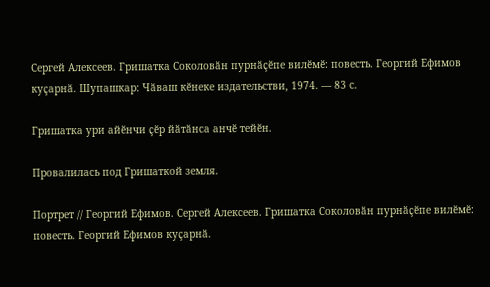Сергей Алексеев. Гришатка Соколовӑн пурнӑҫӗпе вилӗмӗ: повесть. Георгий Ефимов куҫарнӑ. Шупашкар: Чӑваш кӗнеке издательстви, 1974. — 83 с.

Гришатка ури айӗнчи ҫӗр йӑтӑнса анчӗ тейӗн.

Провалилась под Гришаткой земля.

Портрет // Георгий Ефимов. Сергей Алексеев. Гришатка Соколовӑн пурнӑҫӗпе вилӗмӗ: повесть. Георгий Ефимов куҫарнӑ.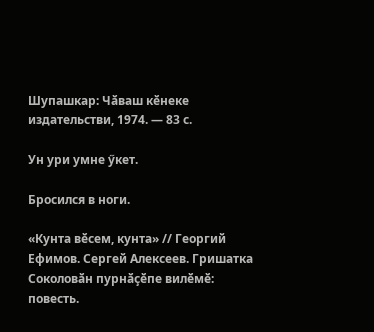Шупашкар: Чӑваш кӗнеке издательстви, 1974. — 83 с.

Ун ури умне ӳкет.

Бросился в ноги.

«Кунта вӗсем, кунта» // Георгий Ефимов. Сергей Алексеев. Гришатка Соколовӑн пурнӑҫӗпе вилӗмӗ: повесть.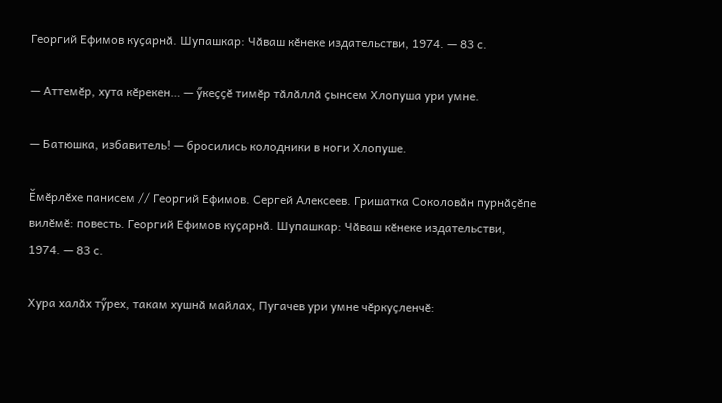Георгий Ефимов куҫарнӑ. Шупашкар: Чӑваш кӗнеке издательстви, 1974. — 83 с.

— Аттемӗр, хута кӗрекен… — ӳкеҫҫӗ тимӗр тӑлӑллӑ ҫынсем Хлопуша ури умне.

— Батюшка, избавитель! — бросились колодники в ноги Хлопуше.

Ӗмӗрлӗхе панисем // Георгий Ефимов. Сергей Алексеев. Гришатка Соколовӑн пурнӑҫӗпе вилӗмӗ: повесть. Георгий Ефимов куҫарнӑ. Шупашкар: Чӑваш кӗнеке издательстви, 1974. — 83 с.

Хура халӑх тӳрех, такам хушнӑ майлах, Пугачев ури умне чӗркуҫленчӗ: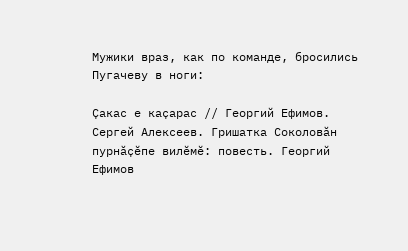Мужики враз, как по команде, бросились Пугачеву в ноги:

Ҫакас е каҫарас // Георгий Ефимов. Сергей Алексеев. Гришатка Соколовӑн пурнӑҫӗпе вилӗмӗ: повесть. Георгий Ефимов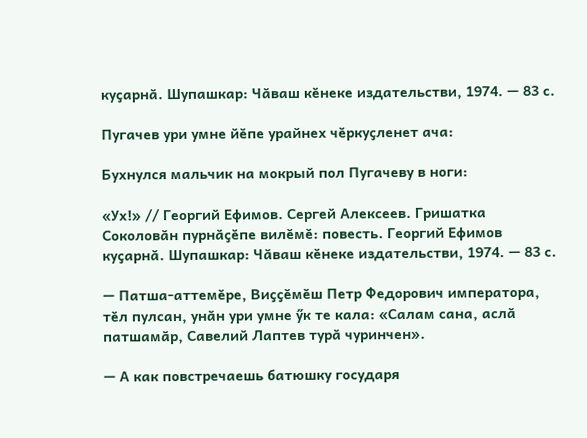куҫарнӑ. Шупашкар: Чӑваш кӗнеке издательстви, 1974. — 83 с.

Пугачев ури умне йӗпе урайнех чӗркуҫленет ача:

Бухнулся мальчик на мокрый пол Пугачеву в ноги:

«Ух!» // Георгий Ефимов. Сергей Алексеев. Гришатка Соколовӑн пурнӑҫӗпе вилӗмӗ: повесть. Георгий Ефимов куҫарнӑ. Шупашкар: Чӑваш кӗнеке издательстви, 1974. — 83 с.

— Патша-аттемӗре, Виҫҫӗмӗш Петр Федорович императора, тӗл пулсан, унӑн ури умне ӳк те кала: «Салам сана, аслӑ патшамӑр, Савелий Лаптев турӑ чуринчен».

— А как повстречаешь батюшку государя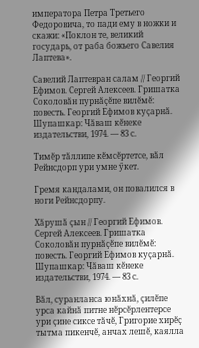императора Петра Третьего Федоровича, то пади ему в ножки и скажи: «Поклон те, великий государь, от раба божьего Савелия Лаптева».

Савелий Лаптевран салам // Георгий Ефимов. Сергей Алексеев. Гришатка Соколовӑн пурнӑҫӗпе вилӗмӗ: повесть. Георгий Ефимов куҫарнӑ. Шупашкар: Чӑваш кӗнеке издательстви, 1974. — 83 с.

Тимӗр тӑллипе кӗмсӗртетсе, вӑл Рейнсдорп ури умне ӳкет.

Гремя кандалами, он повалился в ноги Рейнсдорпу.

Хӑрушӑ ҫын // Георгий Ефимов. Сергей Алексеев. Гришатка Соколовӑн пурнӑҫӗпе вилӗмӗ: повесть. Георгий Ефимов куҫарнӑ. Шупашкар: Чӑваш кӗнеке издательстви, 1974. — 83 с.

Вӑл, суранланса юнӑхнӑ, ҫилӗпе урса кайнӑ питне нӗрсӗрлентерсе ури ҫине сиксе тӑчӗ, Григорие хирӗҫ тытма пикенчӗ, анчах лешӗ, каялла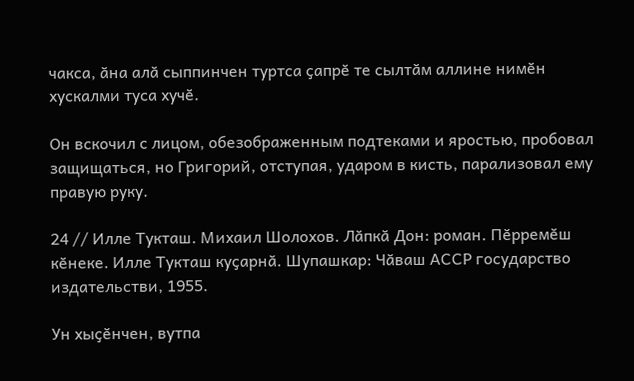чакса, ӑна алӑ сыппинчен туртса ҫапрӗ те сылтӑм аллине нимӗн хускалми туса хучӗ.

Он вскочил с лицом, обезображенным подтеками и яростью, пробовал защищаться, но Григорий, отступая, ударом в кисть, парализовал ему правую руку.

24 // Илле Тукташ. Михаил Шолохов. Лӑпкӑ Дон: роман. Пӗрремӗш кӗнеке. Илле Тукташ куҫарнӑ. Шупашкар: Чӑваш АССР государство издательстви, 1955.

Ун хыҫӗнчен, вутпа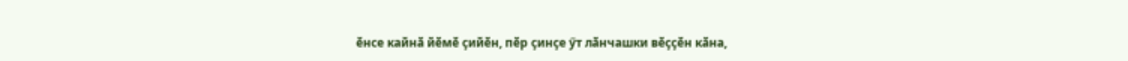ӗнсе кайнӑ йӗмӗ ҫийӗн, пӗр ҫинҫе ӳт лӑнчашки вӗҫҫӗн кӑна,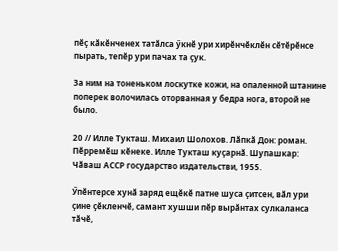пӗҫ кӑкӗнченех татӑлса ӳкнӗ ури хирӗнчӗклӗн сӗтӗрӗнсе пырать, тепӗр ури пачах та ҫук.

За ним на тоненьком лоскутке кожи, на опаленной штанине поперек волочилась оторванная у бедра нога, второй не было.

20 // Илле Тукташ. Михаил Шолохов. Лӑпкӑ Дон: роман. Пӗрремӗш кӗнеке. Илле Тукташ куҫарнӑ. Шупашкар: Чӑваш АССР государство издательстви, 1955.

Ӳпӗнтерсе хунӑ заряд ещӗкӗ патне шуса ҫитсен, вӑл ури ҫине ҫӗкленчӗ, самант хушши пӗр вырӑнтах сулкаланса тӑчӗ,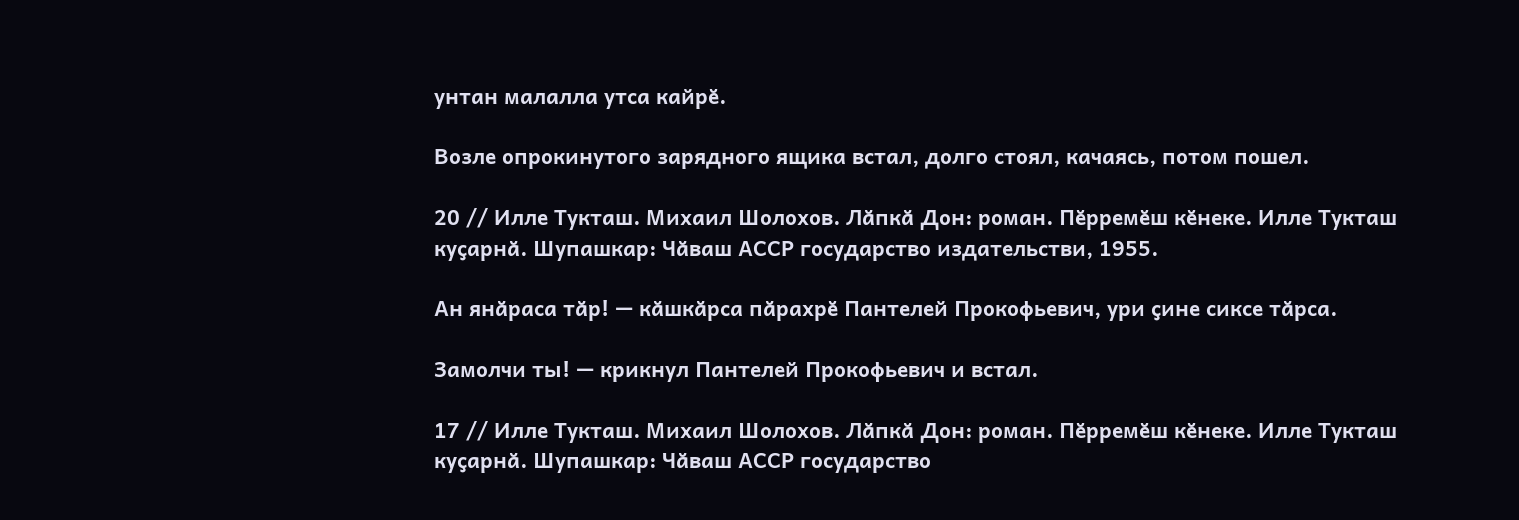унтан малалла утса кайрӗ.

Возле опрокинутого зарядного ящика встал, долго стоял, качаясь, потом пошел.

20 // Илле Тукташ. Михаил Шолохов. Лӑпкӑ Дон: роман. Пӗрремӗш кӗнеке. Илле Тукташ куҫарнӑ. Шупашкар: Чӑваш АССР государство издательстви, 1955.

Ан янӑраса тӑр! — кӑшкӑрса пӑрахрӗ Пантелей Прокофьевич, ури ҫине сиксе тӑрса.

Замолчи ты! — крикнул Пантелей Прокофьевич и встал.

17 // Илле Тукташ. Михаил Шолохов. Лӑпкӑ Дон: роман. Пӗрремӗш кӗнеке. Илле Тукташ куҫарнӑ. Шупашкар: Чӑваш АССР государство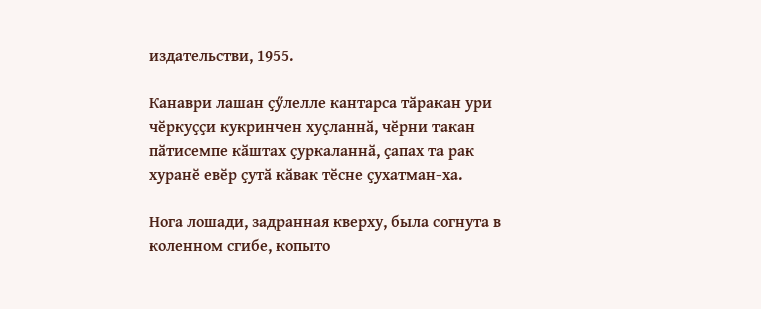издательстви, 1955.

Канаври лашан ҫӳлелле кантарса тӑракан ури чӗркуҫҫи кукринчен хуҫланнӑ, чӗрни такан пӑтисемпе кӑштах ҫуркаланнӑ, ҫапах та рак хуранӗ евӗр ҫутӑ кӑвак тӗсне ҫухатман-ха.

Нога лошади, задранная кверху, была согнута в коленном сгибе, копыто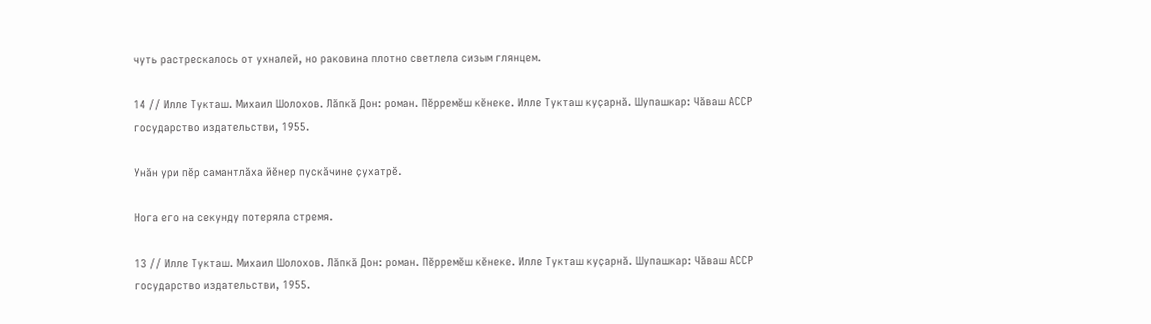чуть растрескалось от ухналей, но раковина плотно светлела сизым глянцем.

14 // Илле Тукташ. Михаил Шолохов. Лӑпкӑ Дон: роман. Пӗрремӗш кӗнеке. Илле Тукташ куҫарнӑ. Шупашкар: Чӑваш АССР государство издательстви, 1955.

Унӑн ури пӗр самантлӑха йӗнер пускӑчине ҫухатрӗ.

Нога его на секунду потеряла стремя.

13 // Илле Тукташ. Михаил Шолохов. Лӑпкӑ Дон: роман. Пӗрремӗш кӗнеке. Илле Тукташ куҫарнӑ. Шупашкар: Чӑваш АССР государство издательстви, 1955.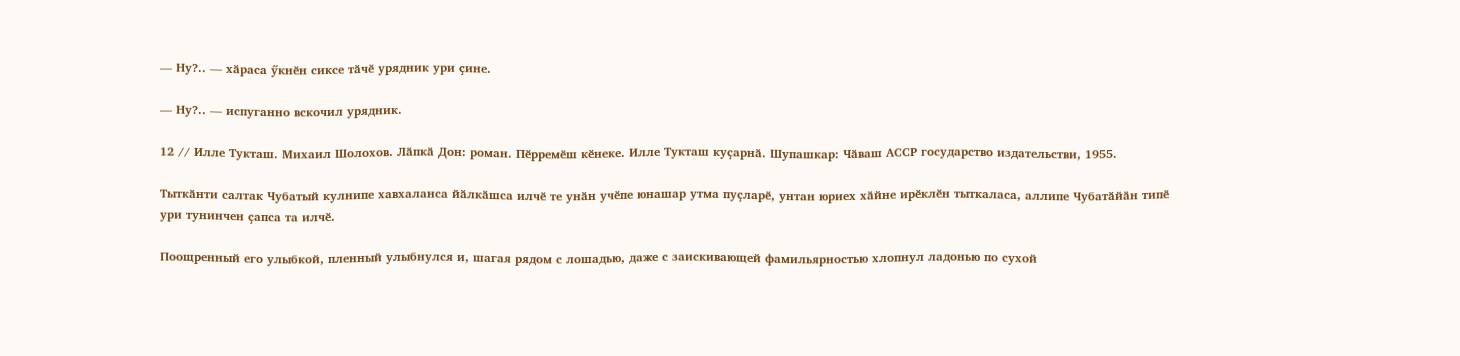— Ну?.. — хӑраса ӳкнӗн сиксе тӑчӗ урядник ури ҫине.

— Ну?.. — испуганно вскочил урядник.

12 // Илле Тукташ. Михаил Шолохов. Лӑпкӑ Дон: роман. Пӗрремӗш кӗнеке. Илле Тукташ куҫарнӑ. Шупашкар: Чӑваш АССР государство издательстви, 1955.

Тыткӑнти салтак Чубатый кулнипе хавхаланса йӑлкӑшса илчӗ те унӑн учӗпе юнашар утма пуҫларӗ, унтан юриех хӑйне ирӗклӗн тыткаласа, аллипе Чубатӑйӑн типӗ ури тунинчен ҫапса та илчӗ.

Поощренный его улыбкой, пленный улыбнулся и, шагая рядом с лошадью, даже с заискивающей фамильярностью хлопнул ладонью по сухой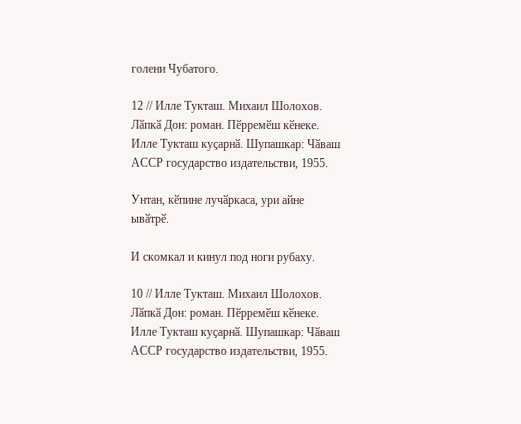голени Чубатого.

12 // Илле Тукташ. Михаил Шолохов. Лӑпкӑ Дон: роман. Пӗрремӗш кӗнеке. Илле Тукташ куҫарнӑ. Шупашкар: Чӑваш АССР государство издательстви, 1955.

Унтан, кӗпине лучӑркаса, ури айне ывӑтрӗ.

И скомкал и кинул под ноги рубаху.

10 // Илле Тукташ. Михаил Шолохов. Лӑпкӑ Дон: роман. Пӗрремӗш кӗнеке. Илле Тукташ куҫарнӑ. Шупашкар: Чӑваш АССР государство издательстви, 1955.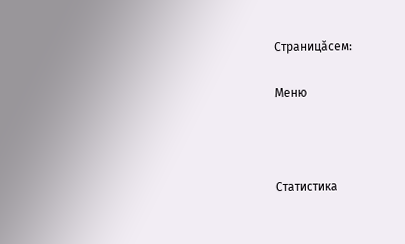Страницăсем:

Меню



Статистика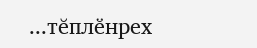...тĕплӗнрех